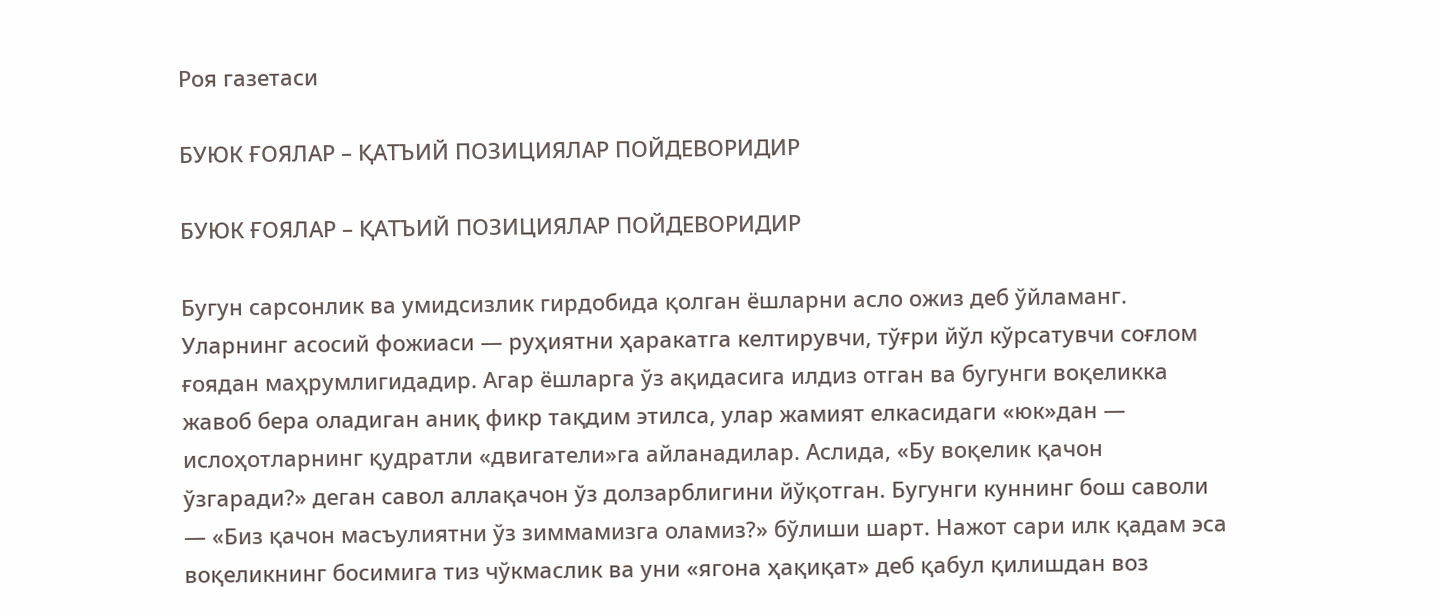Роя газетаси

БУЮК ҒОЯЛАР – ҚАТЪИЙ ПОЗИЦИЯЛАР ПОЙДЕВОРИДИР

БУЮК ҒОЯЛАР – ҚАТЪИЙ ПОЗИЦИЯЛАР ПОЙДЕВОРИДИР

Бугун сарсонлик ва умидсизлик гирдобида қолган ёшларни асло ожиз деб ўйламанг. Уларнинг асосий фожиаси — руҳиятни ҳаракатга келтирувчи, тўғри йўл кўрсатувчи соғлом ғоядан маҳрумлигидадир. Агар ёшларга ўз ақидасига илдиз отган ва бугунги воқеликка жавоб бера оладиган аниқ фикр тақдим этилса, улар жамият елкасидаги «юк»дан — ислоҳотларнинг қудратли «двигатели»га айланадилар. Аслида, «Бу воқелик қачон ўзгаради?» деган савол аллақачон ўз долзарблигини йўқотган. Бугунги куннинг бош саволи — «Биз қачон масъулиятни ўз зиммамизга оламиз?» бўлиши шарт. Нажот сари илк қадам эса воқеликнинг босимига тиз чўкмаслик ва уни «ягона ҳақиқат» деб қабул қилишдан воз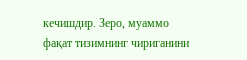кечишдир. Зеро, муаммо фақат тизимнинг чириганини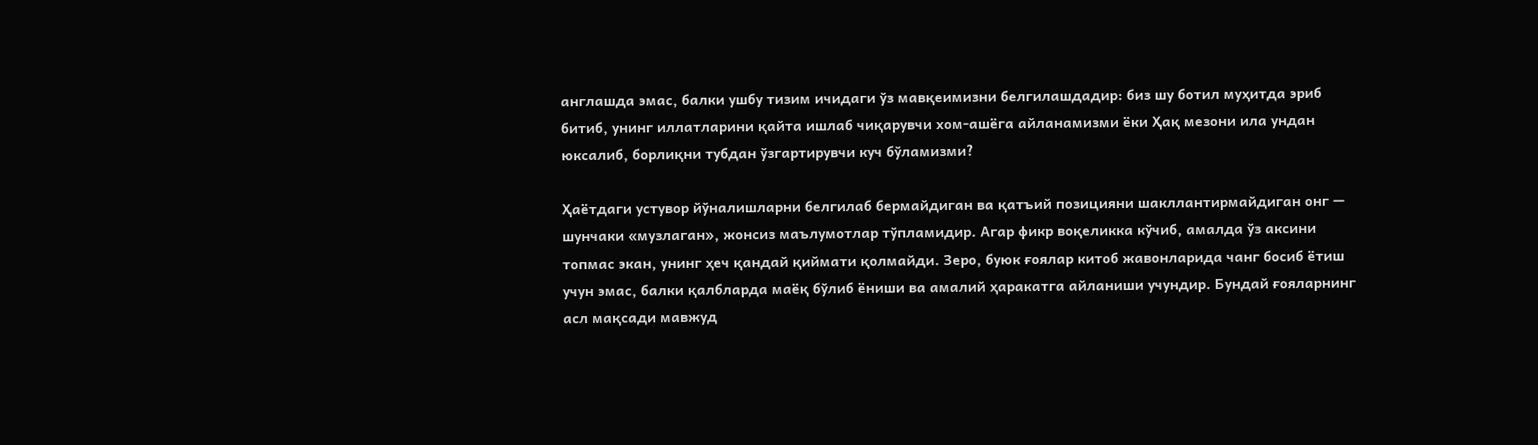англашда эмас, балки ушбу тизим ичидаги ўз мавқеимизни белгилашдадир: биз шу ботил муҳитда эриб битиб, унинг иллатларини қайта ишлаб чиқарувчи хом-ашёга айланамизми ёки Ҳақ мезони ила ундан юксалиб, борлиқни тубдан ўзгартирувчи куч бўламизми?

Ҳаётдаги устувор йўналишларни белгилаб бермайдиган ва қатъий позицияни шакллантирмайдиган онг — шунчаки «музлаган», жонсиз маълумотлар тўпламидир. Агар фикр воқеликка кўчиб, амалда ўз аксини топмас экан, унинг ҳеч қандай қиймати қолмайди. Зеро, буюк ғоялар китоб жавонларида чанг босиб ётиш учун эмас, балки қалбларда маёқ бўлиб ёниши ва амалий ҳаракатга айланиши учундир. Бундай ғояларнинг асл мақсади мавжуд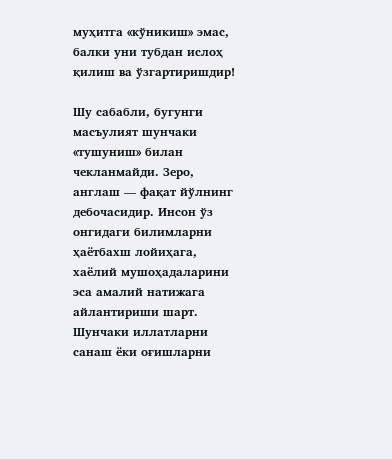муҳитга «кўникиш» эмас, балки уни тубдан ислоҳ қилиш ва ўзгартиришдир!

Шу сабабли, бугунги масъулият шунчаки «тушуниш» билан чекланмайди. Зеро, англаш — фақат йўлнинг дебочасидир. Инсон ўз онгидаги билимларни ҳаётбахш лойиҳага, хаёлий мушоҳадаларини эса амалий натижага айлантириши шарт. Шунчаки иллатларни санаш ёки оғишларни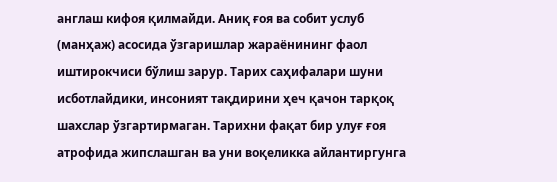англаш кифоя қилмайди. Аниқ ғоя ва собит услуб (манҳаж) асосида ўзгаришлар жараёнининг фаол иштирокчиси бўлиш зарур. Тарих саҳифалари шуни исботлайдики, инсоният тақдирини ҳеч қачон тарқоқ шахслар ўзгартирмаган. Тарихни фақат бир улуғ ғоя атрофида жипслашган ва уни воқеликка айлантиргунга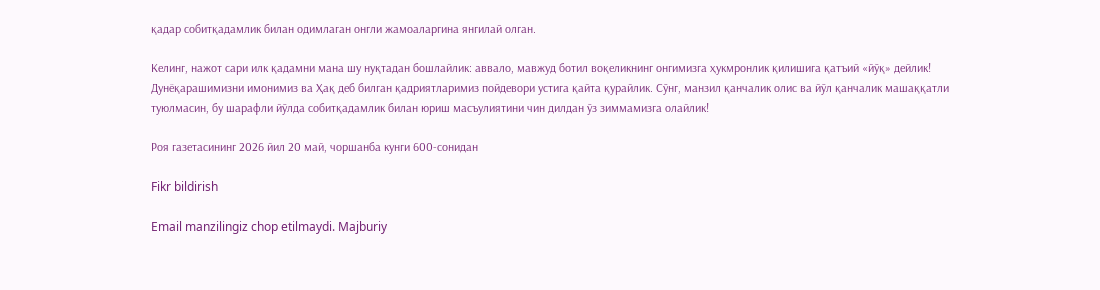қадар собитқадамлик билан одимлаган онгли жамоаларгина янгилай олган.

Келинг, нажот сари илк қадамни мана шу нуқтадан бошлайлик: аввало, мавжуд ботил воқеликнинг онгимизга ҳукмронлик қилишига қатъий «йўқ» дейлик! Дунёқарашимизни имонимиз ва Ҳақ деб билган қадриятларимиз пойдевори устига қайта қурайлик. Сўнг, манзил қанчалик олис ва йўл қанчалик машаққатли туюлмасин, бу шарафли йўлда собитқадамлик билан юриш масъулиятини чин дилдан ўз зиммамизга олайлик!

Роя газетасининг 2026 йил 20 май, чоршанба кунги 600-сонидан

Fikr bildirish

Email manzilingiz chop etilmaydi. Majburiy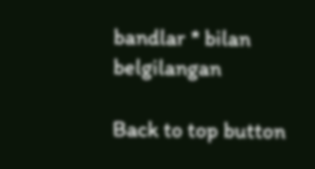bandlar * bilan belgilangan

Back to top button